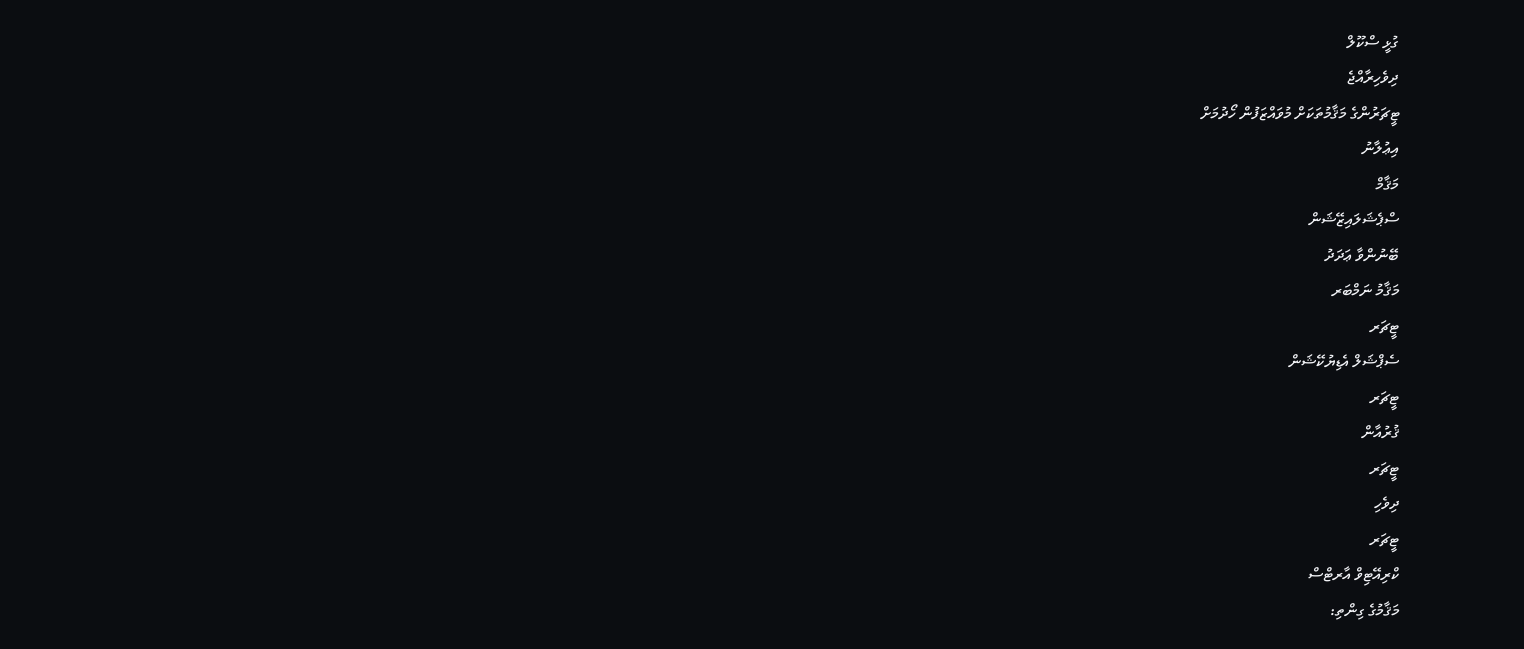ގުޅީ ސްކޫލް
ދިވެހިރާއްޖެ
ޓީޗަރުންގެ މަޤާމުތަކަށް މުވައްޒަފުން ހޯދުމަށް
އިޢުލާނު
މަޤާމް
ސްޕެޝަލައިޒޭޝަން
ބޭނުންވާ ޢަދަދު
މަޤާމު ނަމްބަރ
ޓީޗަރ
ސެޕްޝަލް އެޑިޔުކޭޝަން
ޓީޗަރ
ޤުރުއާން
ޓީޗަރ
ދިވެހި
ޓީޗަރ
ކްރިއޭޓިވް އާރޓްސް
މަޤާމުގެ ގިންތި: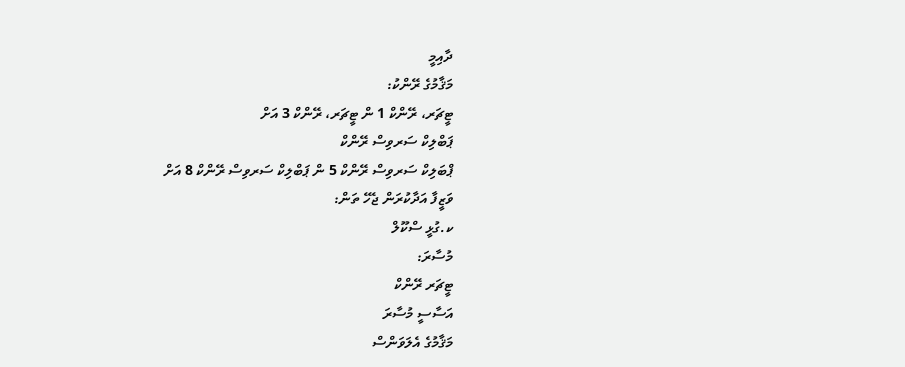ދާއިމީ
މަޤާމުގެ ރޭންކު:
ޓީޗަރ، ރޭންކް 1 ން ޓީޗަރ، ރޭންކް 3 އަށް
ޕަބްލިކް ސަރވިސް ރޭންކް
ޕްބަލިކް ސަރވިސް ރޭންކް 5 ން ޕަބްލިކް ސަރވިސް ރޭންކް 8 އަށް
ވަޒީފާ އަދާކުރަން ޖެހޭ ތަން:
ކ.ގުޅީ ސްކޫލް
މުސާރަ:
ޓީޗަރ ރޭންކް
އަސާސީ މުސާރަ
މަޤާމުގެ އެލަވަންސް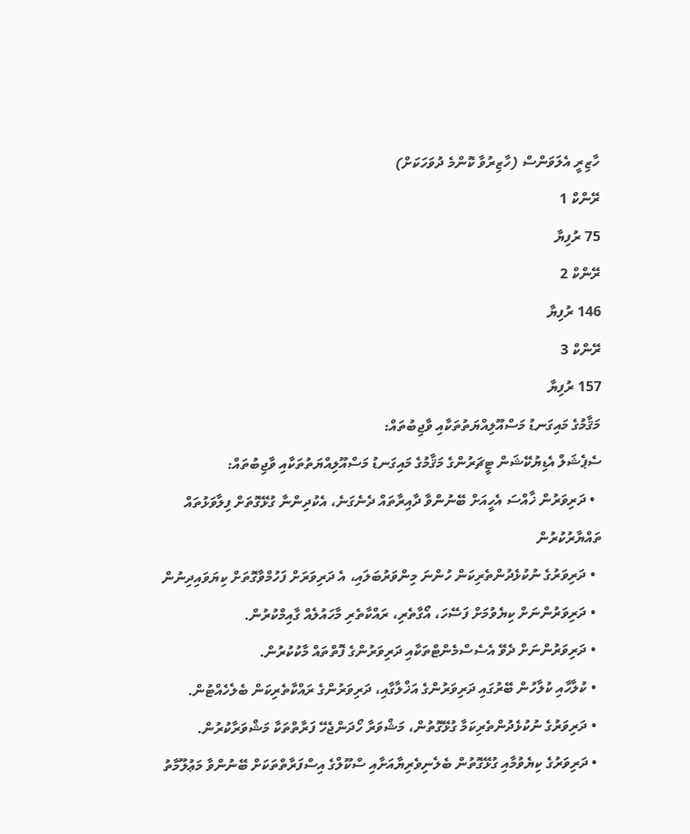ހާޒިރީ އެލަވަންސް (ހާޒިރުވާ ކޮންމެ ދުވަހަކަށް)
ރޭންކް 1
75 ރުފިޔާ
ރޭންކް 2
146 ރުފިޔާ
ރޭންކް 3
157 ރުފިޔާ
މަޤާމުގެ މައިގަނޑު މަސްއޫލިއްޔަތުތަކާއި ވާޖިބުތައް:
ސެޕެޝަލް އެޑިޔުކޭޝަން ޓީޗަރުންގެ މަޤާމުގެ މައިގަނޑު މަސްއޫލިއްޔަތުތަކާއި ވާޖިބުތައް:
  • ދަރިވަރުން ޚާއްސަ އެހީއަށް ބޭނުންވާ ދާއިރާތައް ދެނެގަނެ، އެކުދިންނާ ގުޅޭގޮތަށް ފިލާވަޅުތައް ތައްޔާރުކުރުން
  • ދަރިވަރުގެ ނުކުޅެދުންތެރިކަން ހުންނަ މިންވަރުބަލައި، އެ ދަރިވަރަށް ފަހުމްވާގޮތަށް ކިޔަވައިދިނުން
  • ދަރިވަރުންނަށް ކިޔެވުމަށް ފަސޭހަ، އޯގާތެރި، ރައްކާތެރި މާހައުލެއް ގާއިމްކުރުން.
  • ދަރިވަރުންނަށް ދެވޭ އެސެސްމެންޓްތަކާއި ދަރިވަރުންގެ ފޮތްތައް މާކުކުރުން.
  • ކުލާހާއި ކުލާހުން ބޭރުގައި ދަރިވަރުންގެ އަޚްލާގާއި، ދަރިވަރުންގެ ރައްކާތެރިކަން ބެލެހެއްޓުން.
  • ދަރިވަރުގެ ނުކުޅެދުންތެރިކަމާ ގުޅޭގޮތުން، މަޝްވަރާ ހޯދަންޖެހޭ ފަރާތްތަކާ މަޝްވަރާކުރުން.
  • ދަރިވަރުގެ ކިޔެވުމާއި ގުޅޭގޮތުން ބެލެނިވެރިޔާއަށާއި ސްކޫލްގެ އިސްފަރާތްތަކަށް ބޭނުންވާ މަޢުލޫމާތު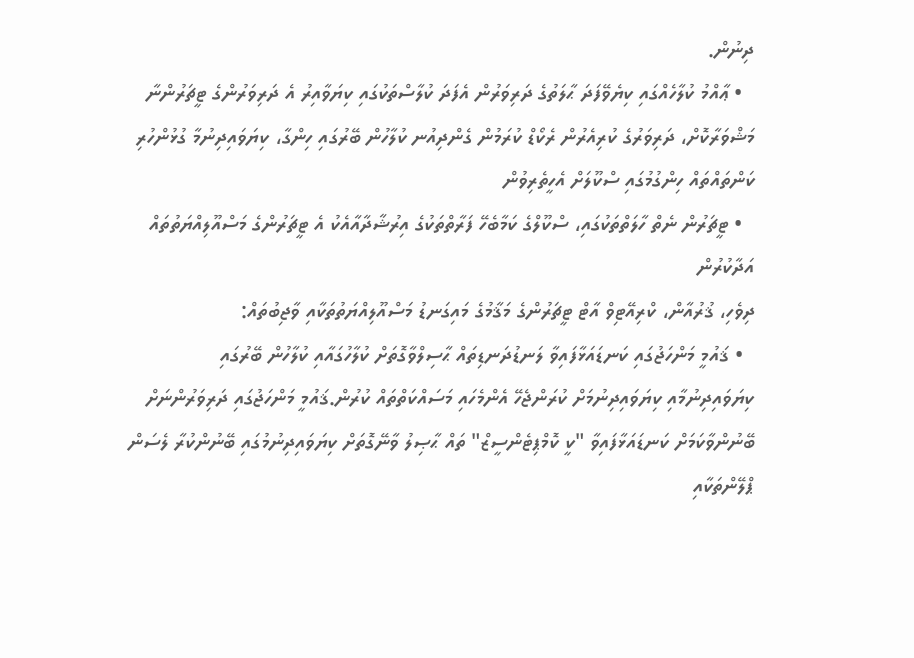ދިނުން.
  • ޢާއްމު ކުލާހެއްގައި ކިޔެވޭފަދަ ޙާލަތުގެ ދަރިވަރުން އެފަދަ ކުލާސްތަކުގައި ކިޔަވާއިރު އެ ދަރިވަރުންގެ ޓީޗަރުންނާ މަޝްވަރާކޮށް، ދަރިވަރުގެ ކުރިއެރުން ރެކޯޑް ކުރަމުން ގެންދިއުނ ކުލާހުން ބޭރުގައި ހިންގާ، ކިޔަވައިދިނުމާ ގުޅުންހުރި ކަންތައްތައް ހިންގުމުގައި ސްކޫލަށް އެހީތެރިވުން
  • ޓީޗަރުން ނެތް ހާލަތްތަކުގައި، ސްކޫލްގެ ކަމާބެހޭ ފަރާތްތަކުގެ އިރުޝާދާއާއެކު އެ ޓީޗަރުންގެ މަސްއޫލިއްޔަތުތައް އަދާކުރުން
ދިވެހި، ޤުރުއާން، ކްރިއޭޓިވް އާޓް ޓީޗަރުންގެ މަޤާމުގެ މައިގަނޑު މަސްއޫލިއްޔަތުތަކާއި ވާޖިބުތައް:
  • ޤައުމީ މަންހަޖުގައި ކަނޑައަޅާފައިވާ ލަނޑުދަނޑިތައް ޙާސިލްވާގޮތަށް ކުލާހުގައާއި ކުލާހުން ބޭރުގައި ކިޔަވައިދިނުމާއި ކިޔަވައިދިނުމަށް ކުރަންޖެހޭ އެންމެހައި މަސައްކަތްތައް ކުރުން.ޤައުމީ މަންހަޖުގައި ދަރިވަރުންނަށް ބޭނުންވާކަމަށް ކަނޑައަޅާފައިވާ "ކީ ކޮމްޕިޓެންސީޒް" ތައް ޙާޞިލު ވާނޭގޮތަށް ކިޔަވައިދިނުމުގައި ބޭނުންކުރާ ލެސަން ޕްލޭންތަކާއި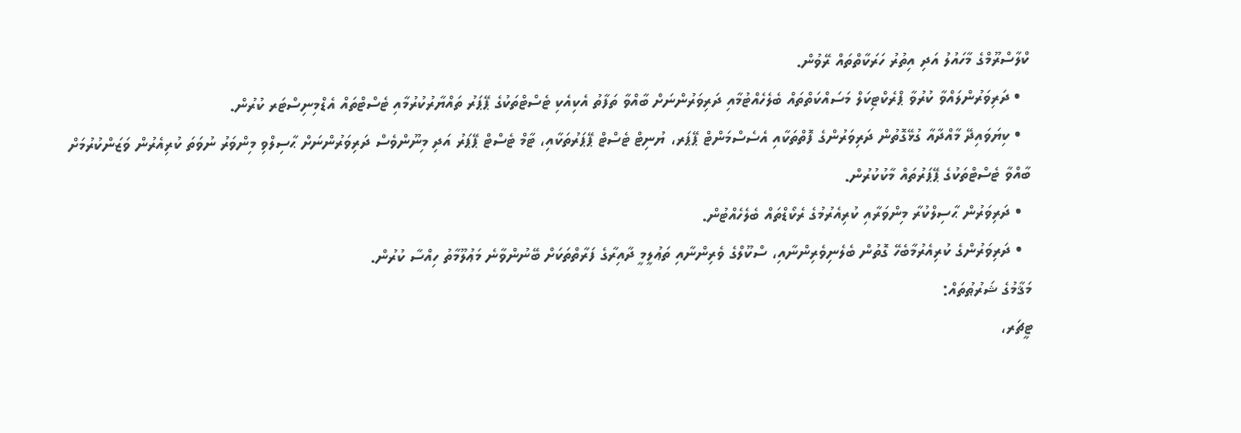ކްލާސްރޫމްގެ މާހައުލު އަދި އިތުރު ހަރަކާތްތައް ރޭވުން.
  • ދަރިވަރުންލައްވާ ކުރުވާ ޕްރެކްޓިކަލް މަސައްކަތްތައް ބެލެހެއްޓުމާއި ދަރިވަރުންނަށް ބާއްވާ ތަފާތު އެކިއެކި ޓެސްޓްތަކުގެ ޕޭޕަރު ތައްޔާރުކުރުމާއި ޓެސްޓްތައް އެޑްމިނިސްޓަރ ކުރުން.
  • ކިޔަވައިދޭ މާއްދާއާ ގުޅޭގޮތުން ދަރިވަރުންގެ ފޮތްތަކާއި އެސެސްމަންޓް ޕޭޕަރ، ޔުނިޓް ޓެސްޓް ޕޭޕަރުތަކާއި، ޓާމް ޓެސްޓް ޕޭޕަރު އަދި މިނޫންވެސް ދަރިވަރުންނަށް ޙާސިލްވި މިންވަރު ނުވަތަ ކުރިއެރުން ވަޒަންކުރުމަށް ބާއްވާ ޓެސްޓްތަކުގެ ޕޭޕަރުތައް މާކުކުރުން.
  • ދަރިވަރުން ޙާސިލްކުރާ މިންވަރާއި ކުރިއެރުމުގެ ރެކޯޑްތައް ބެލެހެއްޓުން.
  • ދަރިވަރުންގެ ކުރިއެރުމާބެހޭ ގޮތުން ބެލެނިވެރިންނާއި، ސްކޫލްގެ ވެރިންނާއި ތަޢުލީމީ ދާއިރާގެ ފަރާތްތަކަށް ބޭނުންވާނެ މަޢުލޫމާތު ހިއްސާ ކުރުން.
މަޤާމުގެ ޝަރުޠުތައް:
ޓީޗަރ،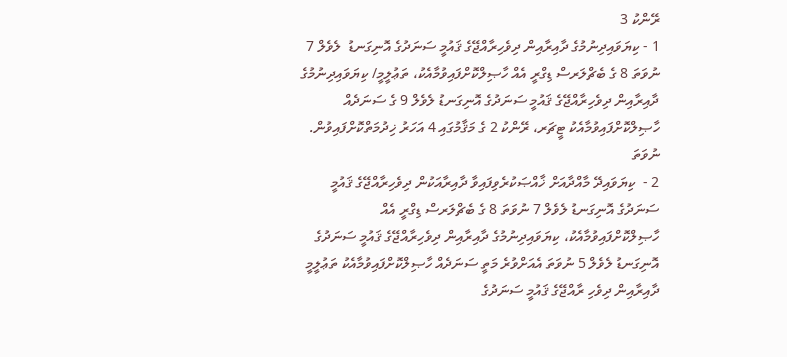ރޭންކު 3
1 - ކިޔަވައިދިނުމުގެ ދާއިރާއިން ދިވެހިރާއްޖޭގެ ޤައުމީ ސަނަދުގެ އޮނިގަނޑު  ލެވެލް 7 ނުވަތަ 8 ގެ ބެޗްލަރސް ޑިގްރީ އެއް ހާޞިލްކޮށްފައިވުމާއެކު، ތަޢުލީމީ/ ކިޔަވައިދިނުމުގެ ދާއިރާއިން ދިވެހިރާއްޖޭގެ ޤައުމީ ސަނަދުގެ އޮނިގަނޑު ލެވެލް 9 ގެ ސަނަދެއް ހާޞިލްކޮށްފައިވުމާއެކު ޓީޗަރ، ރޭންކު 2 ގެ މަޤާމުގައި 4 އަހަރު ޚިދުމަތްކޮށްފައިވުން.
ނުވަތަ
2 -  ކިޔަވައިދޭ މާއްދާއަށް ޚާއްޞަކުރެވިފައިވާ ދާއިރާއަކުން ދިވެހިރާއްޖޭގެ ޤައުމީ ސަނަދުގެ އޮނިގަނޑު ލެވެލް 7 ނުވަތަ 8 ގެ ބެޗްލަރސް ޑިގްރީ އެއް ހާޞިލްކޮށްފައިވުމާއެކު، ކިޔަވައިދިނުމުގެ ދާއިރާއިން ދިވެހިރާއްޖޭގެ ޤައުމީ ސަނަދުގެ އޮނިގަނޑު ލެވެލް 5 ނުވަތަ އެއަށްވުރެ މަތީ ސަނަދެއް ހާޞިލްކޮށްފައިވުމާއެކު ތަޢުލީމީ ދާއިރާއިން ދިވެހި ރާއްޖޭގެ ޤައުމީ ސަނަދުގެ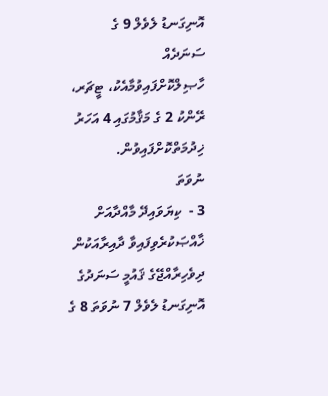އޮނިގަނޑު ލެވެލް 9 ގެ ސަނަދެއް ހާޞިލްކޮށްފައިވުމާއެކު، ޓީޗަރ، ރޭންކު 2 ގެ މަޤާމުގައި 4 އަހަރު ޚިދުމަތްކޮށްފައިވުން.
ނުވަތަ
3 -  ކިޔަވައިދޭ މާއްދާއަށް ޚާއްޞަކުރެވިފައިވާ ދާއިރާއަކުން ދިވެހިރާއްޖޭގެ ޤައުމީ ސަނަދުގެ އޮނިގަނޑު ލެވެލް 7 ނުވަތަ 8 ގެ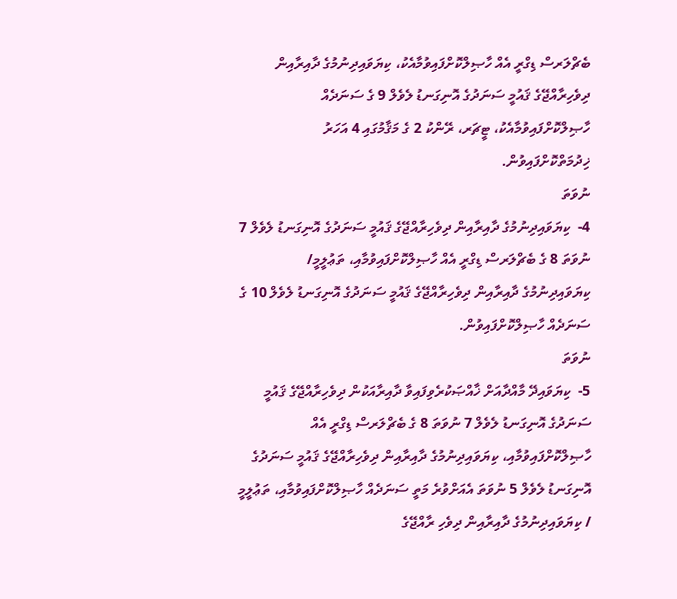ބެޗްލަރސް ޑިގްރީ އެއް ހާޞިލްކޮށްފައިވުމާއެކު، ކިޔަވައިދިނުމުގެ ދާއިރާއިން ދިވެހިރާއްޖޭގެ ޤައުމީ ސަނަދުގެ އޮނިގަނޑު ލެވެލް 9 ގެ ސަނަދެއް ހާޞިލްކޮށްފައިވުމާއެކު، ޓީޗަރ، ރޭންކު 2 ގެ މަޤާމުގައި 4 އަހަރު ޚިދުމަތްކޮށްފައިވުން.
ނުވަތަ
4-  ކިޔަވައިދިނުމުގެ ދާއިރާއިން ދިވެހިރާއްޖޭގެ ޤައުމީ ސަނަދުގެ އޮނިގަނޑު ލެވެލް 7 ނުވަތަ 8 ގެ ބެޗްލަރސް ޑިގްރީ އެއް ހާޞިލްކޮށްފައިވުމާއި، ތަޢުލީމީ/ ކިޔަވައިދިނުމުގެ ދާއިރާއިން ދިވެހިރާއްޖޭގެ ޤައުމީ ސަނަދުގެ އޮނިގަނޑު ލެވެލް 10 ގެ ސަނަދެއް ހާޞިލްކޮށްފައިވުން.
ނުވަތަ
5-  ކިޔަވައިދޭ މާއްދާއަށް ޚާއްޞަކުރެވިފައިވާ ދާއިރާއަކުން ދިވެހިރާއްޖޭގެ ޤައުމީ ސަނަދުގެ އޮނިގަނޑު ލެވެލް 7 ނުވަތަ 8 ގެ ބެޗްލަރސް ޑިގްރީ އެއް ހާޞިލްކޮށްފައިވުމާއި، ކިޔަވައިދިނުމުގެ ދާއިރާއިން ދިވެހިރާއްޖޭގެ ޤައުމީ ސަނަދުގެ އޮނިގަނޑު ލެވެލް 5 ނުވަތަ އެއަށްވުރެ މަތީ ސަނަދެއް ހާޞިލްކޮށްފައިވުމާއި، ތަޢުލީމީ / ކިޔަވައިދިނުމުގެ ދާއިރާއިން ދިވެހި ރާއްޖޭގެ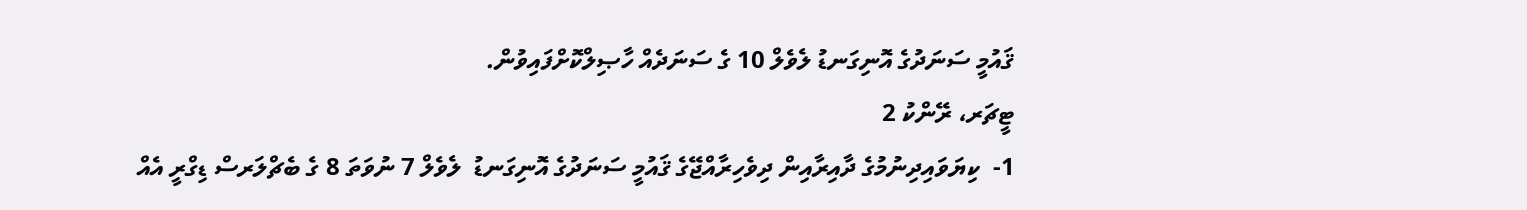ޤައުމީ ސަނަދުގެ އޮނިގަނޑު ލެވެލް 10 ގެ ސަނަދެއް ހާޞިލްކޮށްފައިވުން.
ޓީޗަރ، ރޭންކު 2
1-  ކިޔަވައިދިނުމުގެ ދާއިރާއިން ދިވެހިރާއްޖޭގެ ޤައުމީ ސަނަދުގެ އޮނިގަނޑު  ލެވެލް 7 ނުވަތަ 8 ގެ ބެޗްލަރސް ޑިގްރީ އެއް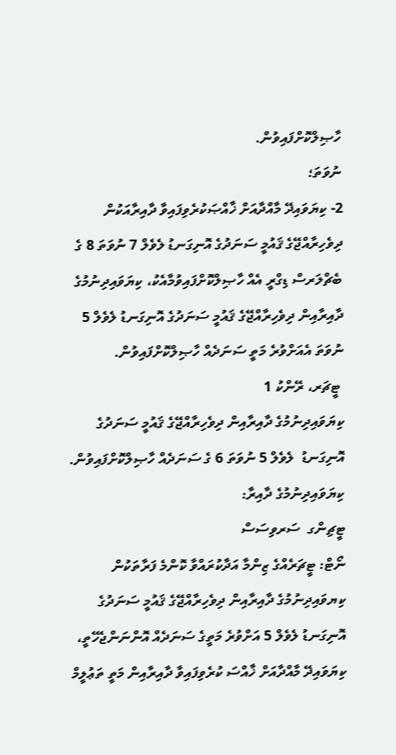ހާޞިލްކޮށްފައިވުން.
ނުވަތަ؛
2- ކިޔަވައިދޭ މާއްދާއަށް ޚާއްޞަކުރެވިފައިވާ ދާއިރާއަކުން ދިވެހިރާއްޖޭގެ ޤައުމީ ސަނަދުގެ އޮނިގަނޑު ލެވެލް 7 ނުވަތަ 8 ގެ ބެޗްލަރސް ޑިގްރީ އެއް ހާޞިލްކޮށްފައިވުމާއެކު، ކިޔަވައިދިނުމުގެ ދާއިރާއިން ދިވެހިރާއްޖޭގެ ޤައުމީ ސަނަދުގެ އޮނިގަނޑު ލެވެލް 5 ނުވަތަ އެއަށްވުރެ މަތީ ސަނަދެއް ހާޞިލްކޮށްފައިވުން.
 ޓީޗަރ، ރޭންކު 1
ކިޔަވައިދިނުމުގެ ދާއިރާއިން ދިވެހިރާއްޖޭގެ ޤައުމީ ސަނަދުގެ އޮނިގަނޑު  ލެވެލް 5 ނުވަތަ 6 ގެ ސަނަދެއް ހާޞިލްކޮށްފައިވުން.
ކިޔަވައިދިނުމުގެ ދާއިރާ:
ޓީޗިންގ  ސަރވިސަސް
ނޯޓް: ޓީޗަރެއްގެ ޒިންމާ އަދާކުރައްވާ ކޮންމެ ފަރާތަކުން ކިޔވައިދިނުމުގެ ދާއިރާއިން ދިވެހިރާއްޖޭގެ ޤައުމީ ސަނަދުގެ އޮނިގަނޑު ލެވެލް 5 އަށްވުރެ މަތީގެ ސަނަދެއް އޮންނަންޖެހޭތީ، ކިޔަވައިދޭ މާއްދާއަށް ޚާއްސަ ކުރެވިފައިވާ ދާއިރާއިން މަތީ ތަޢުލީމް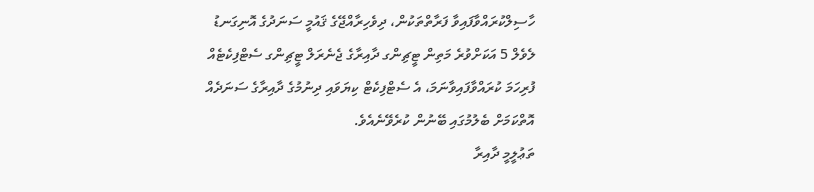ހާސިލްކުރައްވާފައިވާ ފަރާތްތަކުން، ދިވެހިރާއްޖޭގެ ޤައުމީ ސަނަދުގެ އޮނިގަނޑު ލެވެލް 5 އަކަށްވުރެ މަތިން ޓީޗިންގ ދާއިރާގެ ޖެނެރަލް ޓީޗިންގ ސެޓްފިކެޓެއް ފުރިހަމަ ކުރައްވާފައިވާނަމަ، އެ ސެޓްފިކެޓް ކިޔަވައި ދިނުމުގެ ދާއިރާގެ ސަނަދެއް އޮތްކަމަށް ބެލުމުގައި ބޭނުން ކުރެވޭނެއެވެ.
ތަޢުލީމީ ދާއިރާ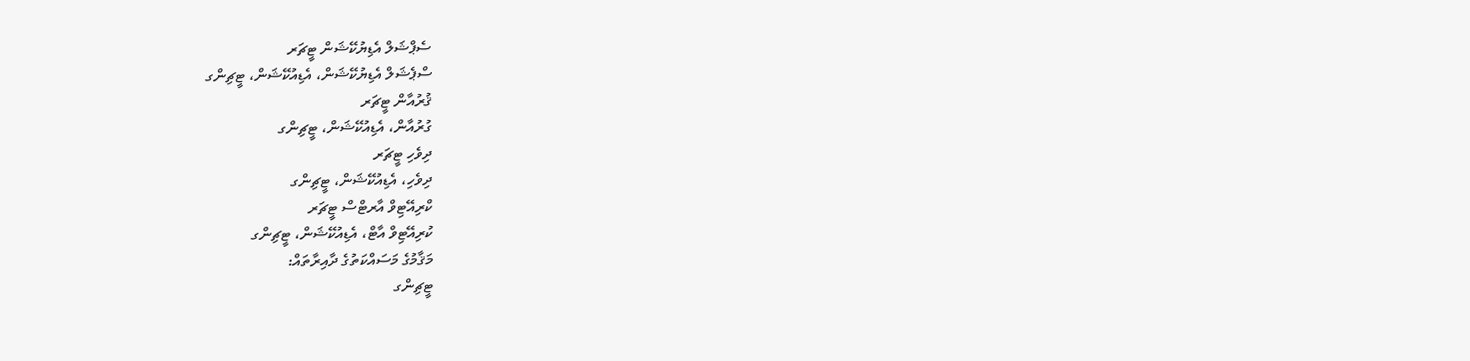ސެޕްޝަލް އެޑިޔުކޭޝަން ޓީޗަރ
ސްޕެޝަލް އެޑިޔުކޭޝަން، އެޑިއުކޭޝަން، ޓީޗިންގ
ޤުރުއާން ޓީޗަރ
ގުރުއާން، އެޑިއުކޭޝަން، ޓީޗިންގ
ދިވެހި ޓީޗަރ
ދިވެހި، އެޑިއުކޭޝަން، ޓީޗިންގ
ކްރިއޭޓިވް އާރޓްސް ޓީޗަރ
ކުރިއޭޓިވް އާޓް، އެޑިއުކޭޝަން، ޓީޗިންގ
މަޤާމުގެ މަސައްކަތުގެ ދާއިރާތައް:
ޓީޗިންގ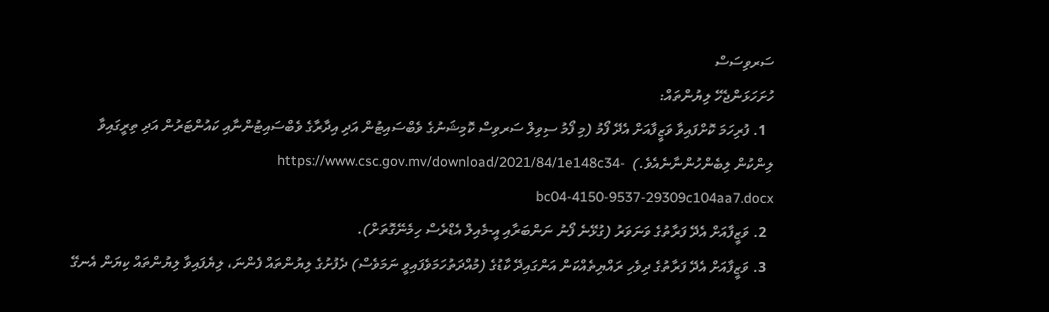ސަރވިސަސް
ހުށަހަޅަންޖެހޭ ލިޔުންތައް:
  1. ފުރިހަމަ ކޮށްފައިވާ ވަޒީފާއަށް އެދޭ ފޯމު (މި ފޯމު ސިވިލް ސަރވިސް ކޮމިޝަނުގެ ވެބްސައިޓުން އަދި އިދާރާގެ ވެބްސައިޓުންނާއި ކައުންޓަރުން އަދި ތިރީގައިވާ ލިންކުން ލިބެންހުންނާނެއެވެ.)  https://www.csc.gov.mv/download/2021/84/1e148c34-bc04-4150-9537-29309c104aa7.docx
  2. ވަޒީފާއަށް އެދޭ ފަރާތުގެ ވަނަވަރު (ގުޅޭނެ ފޯނު ނަންބަރާއި އީ-މެއިލް އެޑްރެސް ހިމެނޭގޮތަށް).
  3. ވަޒީފާއަށް އެދޭ ފަރާތުގެ ދިވެހި ރައްޔިތެއްކަން އަންގައިދޭ ކާޑުގެ (މުއްދަތުހަމަވެފައިވީ ނަމަވެސް) ދެފުށުގެ ލިޔުންތައް ފެންނަ، ލިޔެފައިވާ ލިޔުންތައް ކިޔަން އެނގޭ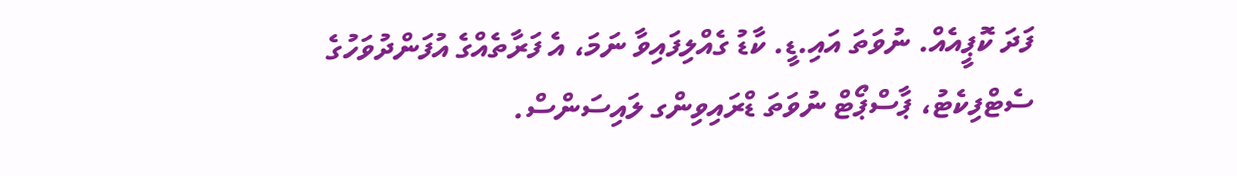ފަދަ ކޮޕީއެއް. ނުވަތަ އައި.ޑީ. ކާޑު ގެއްލިފައިވާ ނަމަ، އެ ފަރާތެއްގެ އުފަންދުވަހުގެ ސެޓްފިކެޓު، ޕާސްޕޯޓް ނުވަތަ ޑްރައިވިންގ ލައިސަންސް.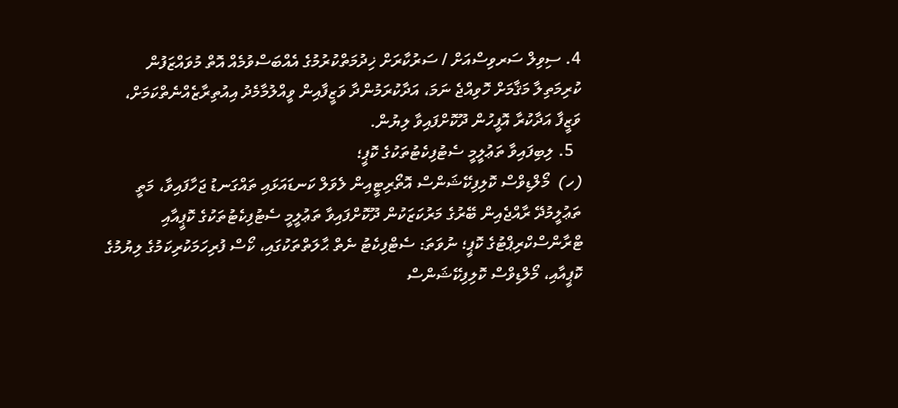4. ސިވިލް ސަރވިސްއަށް / ސަރުކާރަށް ޚިދުމަތްކުރުމުގެ އެއްބަސްވުމެއް އޮތް މުވައްޒަފުން ކުރިމަތިލާ މަޤާމަށް ހޮވިއްޖެ ނަމަ، އަދާކުރަމުންދާ ވަޒީފާއިން ވީއްލުމާމެދު އިއުތިރާޒެއްނެތްކަމަށް، ވަޒީފާ އަދާކުރާ އޮފީހުން ދޫކޮށްފައިވާ ލިޔުން.
  5. ލިބިފައިވާ ތަޢުލީމީ ސެޓުފިކެޓުތަކުގެ ކޮޕީ؛
(ހ)  މޯލްޑިވްސް ކޮލިފިކޭޝަންސް އޮތޯރިޓީއިން ލެވަލް ކަނޑައަޅައި ތައްގަނޑު ޖަހާފައިވާ، މަތީ ތަޢުލީމުދޭ ރާއްޖެއިން ބޭރުގެ މަރުކަޒަކުން ދޫކޮށްފައިވާ ތަޢުލީމީ ސެޓުފިކެޓުތަކުގެ ކޮޕީއާއި ޓްރާންސްކްރިޕްޓުގެ ކޮޕީ؛ ނުވަތަ: ސެޓްފިކެޓު ނެތް ޙާލަތްތަކުގައި، ކޯސް ފުރިހަމަކުރިކަމުގެ ލިޔުމުގެ ކޮޕީއާއި، މޯލްޑިވްސް ކޮލިފިކޭޝަންސް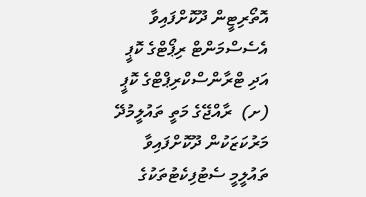އޮތޯރިޓީން ދޫކޮށްފައިވާ އެސެސްމަންޓް ރިޕޯޓްގެ ކޮޕީ އަދި ޓްރާންސްކްރިޕްޓްގެ ކޮޕީ
(ށ)  ރާއްޖޭގެ މަތީ ތައުލީމުދޭ މަރުކަޒަކުން ދޫކޮށްފައިވާ ތައުލީމީ ސެޓުފިކެޓުތަކުގެ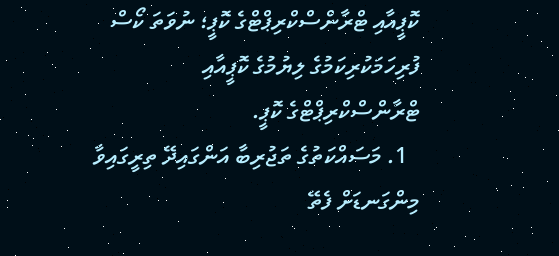ކޮޕީއާއި ޓްރާންސްކްރިޕްޓްގެ ކޮޕީ؛ ނުވަތަ ކޯސް ފުރިހަމަކުރިކަމުގެ ލިޔުމުގެ ކޮޕީއާއި ޓްރާންސްކްރިޕްޓްގެ ކޮޕީ.
  1. މަސައްކަތުގެ ތަޖުރިބާ އަންގައިދޭ ތިރީގައިވާ މިންގަނޑަށް ފެތޭ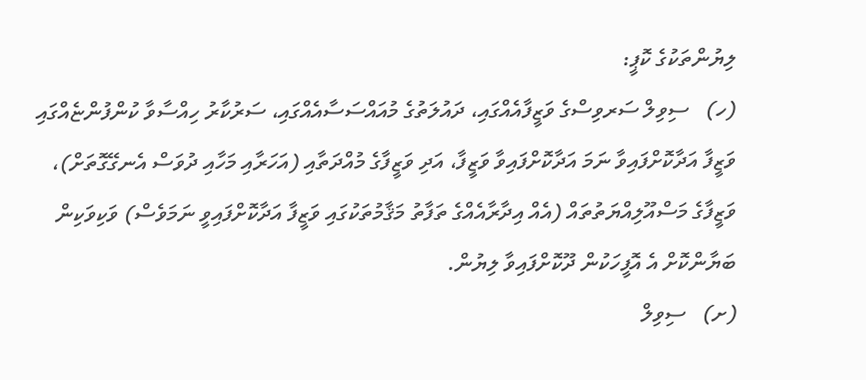ލިޔުންތަކުގެ ކޮޕީ:
(ހ)   ސިވިލް ސަރވިސްގެ ވަޒީފާއެއްގައި، ދައުލަތުގެ މުއައްސަސާއެއްގައި، ސަރުކާރު ހިއްސާވާ ކުންފުންޏެއްގައި ވަޒީފާ އަދާކޮށްފައިވާ ނަމަ އަދާކޮށްފައިވާ ވަޒީފާ، އަދި ވަޒީފާގެ މުއްދަތާއި (އަހަރާއި މަހާއި ދުވަސް އެނގޭގޮތަށް)، ވަޒީފާގެ މަސްއޫލިއްޔަތުތައް (އެއް އިދާރާއެއްގެ ތަފާތު މަޤާމުތަކުގައި ވަޒީފާ އަދާކޮށްފައިވީ ނަމަވެސް) ވަކިވަކިން ބަޔާންކޮށް އެ އޮފީހަކުން ދޫކޮށްފައިވާ ލިޔުން.
(ށ)   ސިވިލް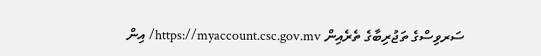ސަރވިސްގެ ތަޖުރިބާގެ ތެރެއިން https://myaccount.csc.gov.mv/ އިން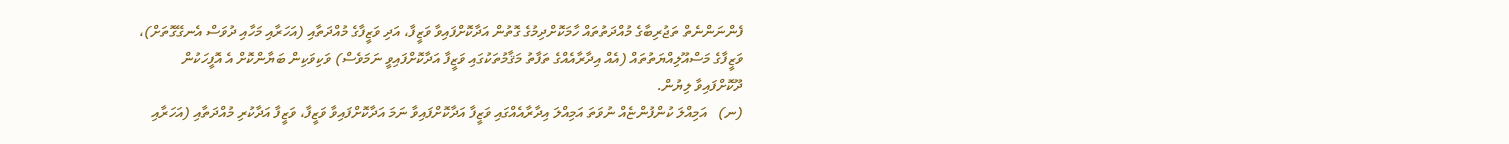ފެންނަންނެތް ތަޖުރިބާގެ މުއްދަތުތައް ހާމަކޮށްދިމުގެ ގޮތުން އަދާކޮށްފައިވާ ވަޒީފާ، އަދި ވަޒީފާގެ މުއްދަތާއި (އަހަރާއި މަހާއި ދުވަސް އެނގޭގޮތަށް)، ވަޒީފާގެ މަސްއޫލިއްޔަތުތައް (އެއް އިދާރާއެއްގެ ތަފާތު މަޤާމުތަކުގައި ވަޒީފާ އަދާކޮށްފައިވީ ނަމަވެސް) ވަކިވަކިން ބަޔާންކޮށް އެ އޮފީހަކުން ދޫކޮށްފައިވާ ލިޔުން.
(ނ)   އަމިއްލަ ކުންފުންޏެއް ނުވަތަ އަމިއްލަ އިދާރާއެއްގައި ވަޒީފާ އަދާކޮށްފައިވާ ނަމަ އަދާކޮށްފައިވާ ވަޒީފާ، ވަޒީފާ އަދާކުރި މުއްދަތާއި (އަހަރާއި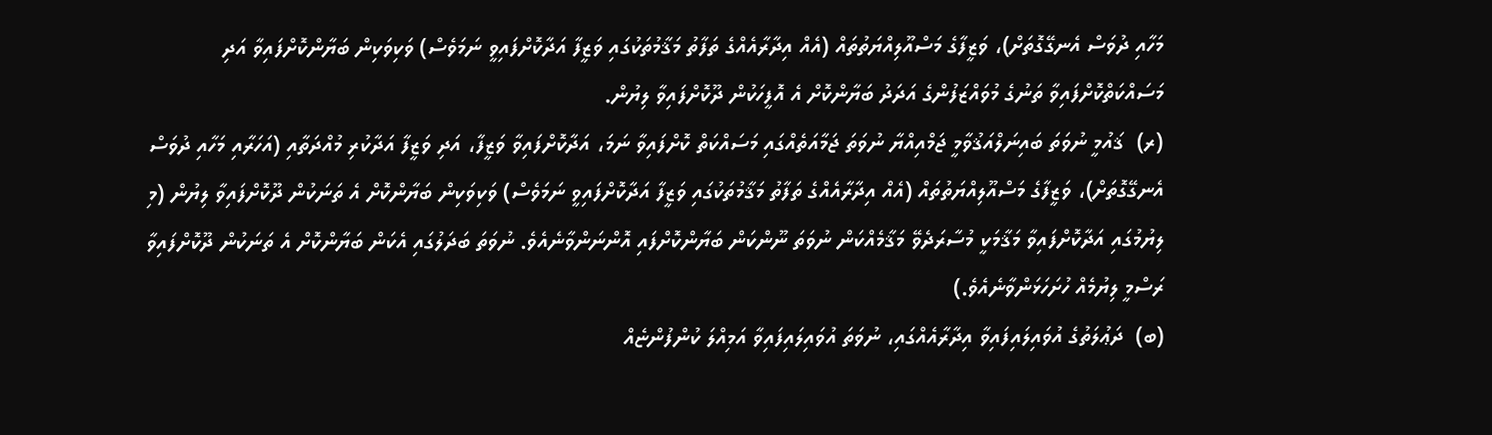މަހާއި ދުވަސް އެނގޭގޮތަށް)، ވަޒީފާގެ މަސްއޫލިއްޔަތުތައް (އެއް އިދާރާއެއްގެ ތަފާތު މަޤާމުތަކުގައި ވަޒީފާ އަދާކޮށްފައިވީ ނަމަވެސް) ވަކިވަކިން ބަޔާންކޮށްފައިވާ އަދި މަސައްކަތްކޮށްފައިވާ ތަނުގެ މުވައްޒަފުންގެ އަދަދު ބަޔާންކޮށް އެ އޮފީހަކުން ދޫކޮށްފައިވާ ލިޔުން.
(ރ)  ޤައުމީ ނުވަތަ ބައިނަލްއަޤުވާމީ ޖަމްއިއްޔާ ނުވަތަ ޖަމާއަތެއްގައި މަސައްކަތް ކޮށްފައިވާ ނަމަ، އަދާކޮށްފައިވާ ވަޒީފާ، އަދި ވަޒީފާ އަދާކުރި މުއްދަތާއި (އަހަރާއި މަހާއި ދުވަސް އެނގޭގޮތަށް)، ވަޒީފާގެ މަސްއޫލިއްޔަތުތައް (އެއް އިދާރާއެއްގެ ތަފާތު މަޤާމުތަކުގައި ވަޒީފާ އަދާކޮށްފައިވީ ނަމަވެސް) ވަކިވަކިން ބަޔާންކޮށް އެ ތަނަކުން ދޫކޮށްފައިވާ ލިޔުން (މި ލިޔުމުގައި އަދާކޮށްފައިވާ މަޤާމަކީ މުސާރަދެވޭ މަޤާމެއްކަން ނުވަތަ ނޫންކަން ބަޔާންކޮށްފައި އޮންނަންވާނެއެވެ. ނުވަތަ ބަދަލުގައި އެކަން ބަޔާންކޮށް އެ ތަނަކުން ދޫކޮށްފައިވާ ރަސްމީ ލިޔުމެއް ހުށަހަޅަންވާނެއެވެ.)
(ބ)  ދަޢުލަތުގެ އުވައިލައިފައިވާ އިދާރާއެއްގައި، ނުވަތަ އުވައިލައިފައިވާ އަމިއްލަ ކުންފުންޏެއް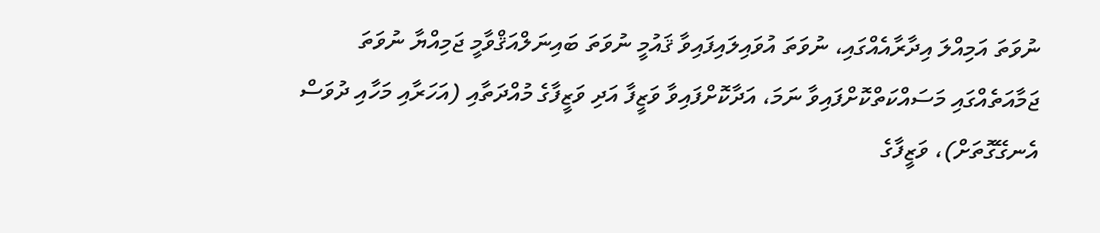ނުވަތަ އަމިއްލަ އިދާރާއެއްގައި، ނުވަތަ އުވައިލައިފައިވާ ޤައުމީ ނުވަތަ ބައިނަލްއަޤްވާމީ ޖަމިއްޔާ ނުވަތަ ޖަމާއަތެއްގައި މަސައްކަތްކޮށްފައިވާ ނަމަ، އަދާކޮށްފައިވާ ވަޒީފާ އަދި ވަޒީފާގެ މުއްދަތާއި (އަހަރާއި މަހާއި ދުވަސް އެނގޭގޮތަށް)، ވަޒީފާގެ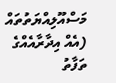މަސްއޫލިއްޔަތުތައް (އެއް އިދާރާއެއްގެ ތަފާތު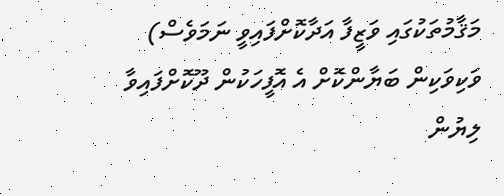މަޤާމުތަކުގައި ވަޒީފާ އަދާކޮށްފައިވީ ނަމަވެސް) ވަކިވަކިން ބަޔާންކޮށް އެ އޮފީހަކުން ދޫކޮށްފައިވާ ލިޔުން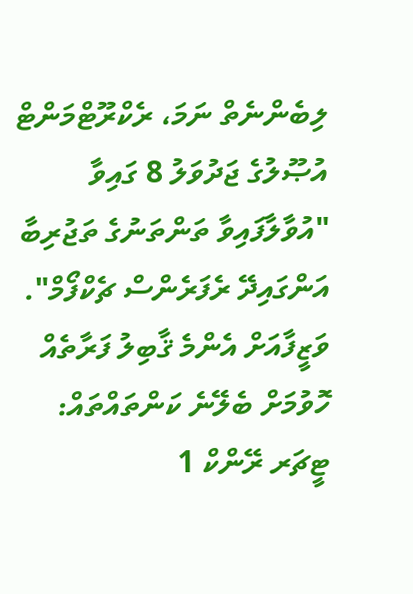ލިބެންނެތް ނަމަ، ރެކްރޫޓްމަންޓް އުޞޫލުގެ ޖަދުވަލު 8 ގައިވާ "އުވާލާފައިވާ ތަންތަނުގެ ތަޖުރިބާ އަންގައިދޭ ރެފަރެންސް ޗެކްފޯމް".
ވަޒީފާއަށް އެންމެ ޤާބިލު ފަރާތެއް ހޮވުމަށް ބެލޭނެ ކަންތައްތައް:
ޓީޗަރ ރޭންކް 1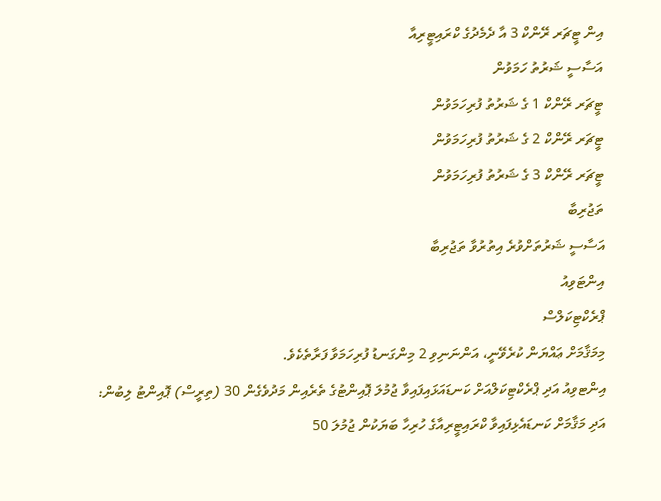އިން ޓީޗަރ ރޭންކް 3 އާ ދެމެދުގެ ކްރައިޓީރިއާ
އަސާސީ ޝަރުތު ހަމަވުން
ޓީޗަރ ރޭންކް 1 ގެ ޝަރުތު ފުރިހަމަވުން
ޓީޗަރ ރޭންކް 2 ގެ ޝަރުތު ފުރިހަމަވުން
ޓީޗަރ ރޭންކް 3 ގެ ޝަރުތު ފުރިހަމަވުން
ތަޖުރިބާ
އަސާސީ ޝަރުތަށްވުރެ އިތުރުވާ ތަޖުރިބާ
އިންޓަވިއު
ޕްރެކްޓިކަލްސް
މިމަޤާމަށް ޢައްޔަން ކުރެވޭނީ، އަންނަނިވި 2 މިންގަނޑު ފުރިހަމަވާ ފަރާތެކެވެ.
އިންޓވިއު އަދި ޕްރެކްޓިކަލްއަށް ކަނޑައަޅައިފައިވާ ޖުމުލަ ޕޮއިންޓުގެ ތެރެއިން މަދުވެގެން 30 (ތިރީސް) ޕޮއިންޓު ލިބުން: އަދި މަޤާމަށް ކަނޑައެޅިފައިވާ ކްރައިޓީރިއާގެ ހުރިހާ ބަޔަކުން ޖުމުލަ 50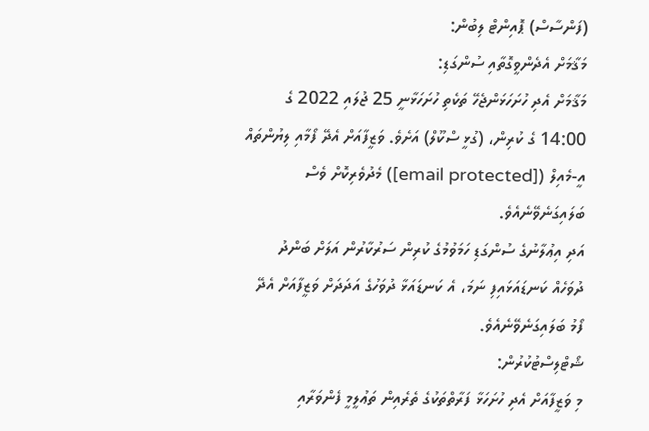(ފަންސާސް) ޕޮއިންޓް ލިބުން:
މަޤާމަށް އެދެންވީގޮތާއި ސުންގަޑި:
މަޤާމަށް އެދި ހުށަހަޅަންޖެހޭ ތަކެތި ހުށަހަޅާނީ 25 ޖުލައި 2022 ގެ 14:00 ގެ ކުރިން، (ގުޅީ ސްކޫލް) އަށެވެ. ވަޒީފާއަށް އެދޭ ފޯމާއި ލިޔުންތައް އީ-މެއިލް ([email protected]) މެދުވެރިކޮށް ވެސް ބަލައިގަނެވޭނެއެވެ.
އަދި އިޢުލާނުގެ ސުންގަޑި ހަމަވުމުގެ ކުރިން ސަރުކާރުން އަލަށް ބަންދު ދުވަހެއް ކަނޑައަޅައިފި ނަމަ، އެ ކަނޑައަޅާ ދުވަހުގެ އަދަދަށް ވަޒީފާއަށް އެދޭ ފޯމު ބަލައިގަނެވޭނެއެވެ.
ޝޯޓްލިސްޓުކުރުން:
މި ވަޒީފާއަށް އެދި ހުށަހަޅާ ފަރާތްތަކުގެ ތެރެއިން ތަޢުލީމީ ފެންވަރާއި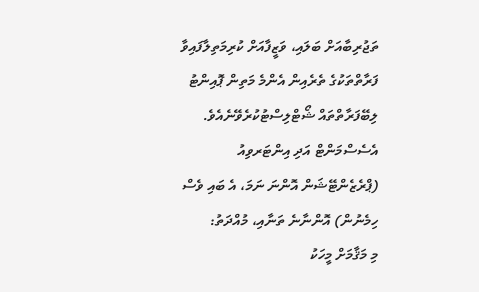ތަޖުރިބާއަށް ބަލައި، ވަޒީފާއަށް ކުރިމަތިލާފައިވާ ފަރާތްތަކުގެ ތެރެއިން އެންމެ މަތިން ޕޮއިންޓު ލިބޭފަރާތްތައް ޝޯޓްލިސްޓުކުރެވޭނެއެވެ.
އެސެސްމަންޓް އަދި އިންޓަރވިއު (ޕްރެޒެންޓޭޝަން އޮންނަ ނަމަ، އެ ބައި ވެސް ހިމެނުން) އޮންނާނެ ތަނާއި، މުއްދަތު:
މި މަޤާމަށް މީހަކު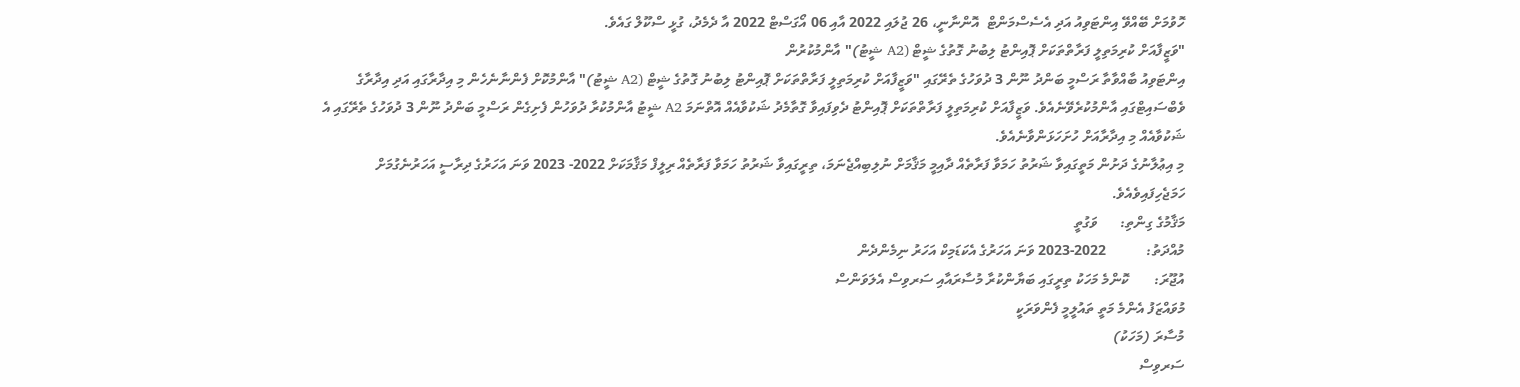ހޮވުމަށް ބޭއްވޭ އިންޓަވިއު އަދި އެސެސްމަންޓް  އޮންނާނީ، 26 ޖުލައި 2022 އާއި 06 އޯގަސްޓް 2022 އާ ދެމެދު، ގުޅީ ސްކޫލް ގައެވެ.
"ވަޒީފާއަށް ކުރިމަތިލީ ފަރާތްތަކަށް ޕޮއިންޓު ލިބުނު ގޮތުގެ ޝީޓް (A2 ޝީޓު)" އާންމުކުރުން
އިންޓަވިއު ބާއްވާތާ ރަސްމީ ބަންދު ނޫން 3 ދުވަހުގެ ތެރޭގައި "ވަޒީފާއަށް ކުރިމަތިލީ ފަރާތްތަކަށް ޕޮއިންޓު ލިބުނު ގޮތުގެ ޝީޓް (A2 ޝީޓު)" އާންމުކޮށް ފެންނާނެހެން މި އިދާރާގައި އަދި އިދާރާގެ ވެބްސައިޓްގައި އާންމުކުރެވޭނެއެވެ. ވަޒީފާއަށް ކުރިމަތިލީ ފަރާތްތަކަށް ޕޮއިންޓު ދެވިފައިވާ ގޮތާމެދު ޝަކުވާއެއް އޮތްނަމަ A2 ޝީޓު އާންމުކުރާ ދުވަހުން ފެށިގެން ރަސްމީ ބަންދު ނޫން 3 ދުވަހުގެ ތެރޭގައި އެ ޝަކުވާއެއް މި އިދާރާއަށް ހުށަހަޅަންވާނެއެވެ.
މި އިޢުލާނުގެ ދަށުން މަތީގައިވާ ޝަރުތު ހަމަވާ ފަރާތެއް ދާއިމީ މަޤާމަށް ނުލިބިއްޖެނަމަ، ތިރީގައިވާ ޝަރުތު ހަމަވާ ފަރާތެއް ރިލީފް މަޤާމަކަށް 2022- 2023 ވަނަ އަހަރުގެ ދިރާސީ އަހަރުނެގުމަށް ހަމަޖެހިފައިވެއެވެ.
މަޤާމުގެ ގިންތި:      ވަގުތީ
މުއްދަތު:           2022-2023 ވަނަ އަހަރުގެ އެކަޑަމިކް އަހަރު ނިމެންދެން
އުޖޫރަ:       ކޮންމެ މަހަކު ތިރީގައި ބަޔާންކުރާ މުސާރައާއި ސަރވިސް އެލަވަންސް
މުވައްޒަފު އެންމެ މަތީ ތައުލީމީ ފެންވަރަކީ
މުސާރަ (މަހަކު)
ސަރވިސް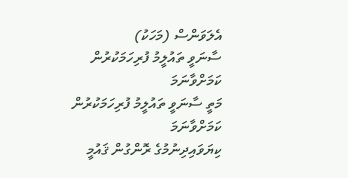އެލަވަންސް (މަހަކު)
ސާނަވީ ތައުލީމު ފުރިހަމަކުރުން ކަމަށްވާނަމަ
މަތީ ސާނަވީ ތައުލީމު ފުރިހަމަކުރުން ކަމަށްވާނަމަ
ކިޔަވައިދިނުމުގެ ރޮންގުން ޤައުމީ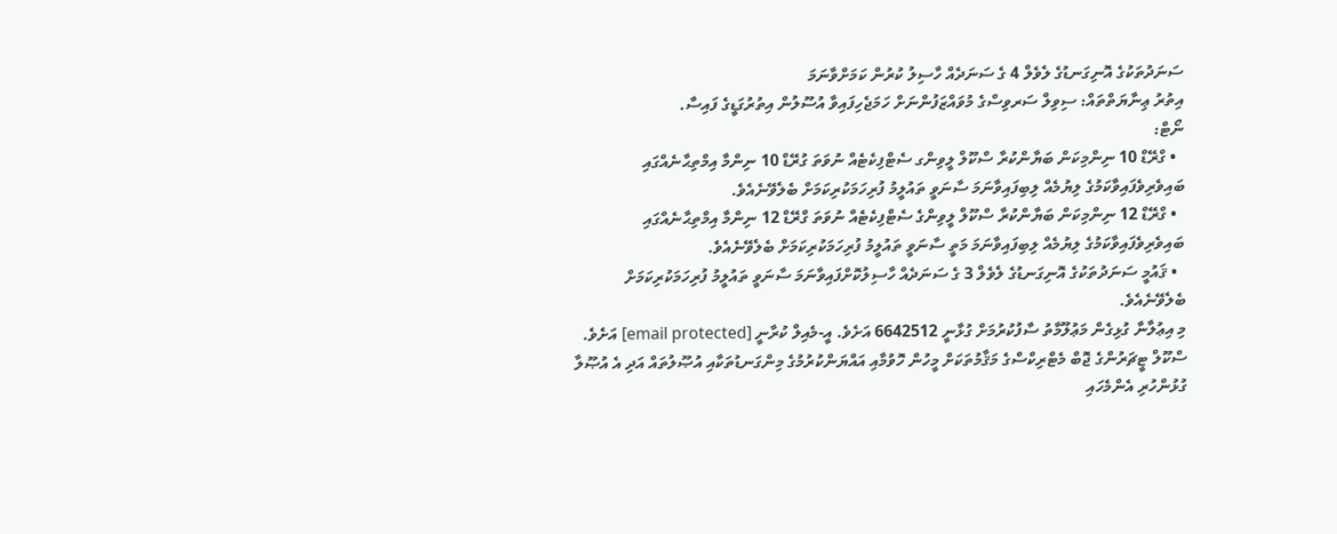ސަނަދުތަކުގެ އޮނިގަނޑުގެ ލެވެލް 4 ގެ ސަނަދެއް ހާސިލު ކުރުން ކަމަށްވާނަމަ
އިތުރު ޢިނާޔަތްތައް: ސިވިލް ސަރވިސްގެ މުވައްޒަފުންނަށް ހަމަޖެހިފައިވާ އުސޫލުން އިތުރުގަޑީގެ ފައިސާ.
ނޯޓް:
  • ގްރޭޑް 10 ނިންމިކަން ބަޔާންކުރާ ސްކޫލް ލީވިންގ ސެޓްފިކެޓެއް ނުވަތަ ގުރޭޑް 10 ނިންމާ އިމްތިޙާނެއްގައި ބައިވެރިވެފައިވާކަމުގެ ލިޔުމެއް ލިބިފައިވާނަމަ ސާނަވީ ތައުލީމު ފުރިހަމަކުރިކަމަށް ބެލެވޭނެއެވެ.
  • ގްރޭޑް 12 ނިންމިކަން ބަޔާންކުރާ ސްކޫލް ލީވިންގެ ސެޓްފިކެޓެއް ނުވަތަ ގްރޭޑް 12 ނިންމާ އިމްތިޙާނެއްގައި ބައިވެރިވެފައިވާކަމުގެ ލިޔުމެއް ލިބިފައިވާނަމަ މަތީ ސާނަވީ ތައުލީމު ފުރިހަމަކުރިކަމަށް ބެލެވޭނެއެވެ.
  • ޤައުމީ ސަނަދުތަކުގެ އޮނިގަނޑުގެ ލެވެލް 3 ގެ ސަނަދެއް ހާސިލުކޮށްފައިވާނަމަ ސާނަވީ ތައުލީމު ފުރިހަމަކުރިކަމަށް ބެލެވޭނެއެވެ.
މި އިޢުލާނާ ގުޅިގެން މަޢުލޫމާތު ސާފުކުރުމަށް ގުޅާނީ 6642512 އަށެވެ. އީ-މެއިލް ކުރާނީ [email protected] އަށެވެ.
ސްކޫލް ޓީޗަރުންގެ ޖޮބް މެޓްރިކްސްގެ މަޤާމުތަކަށް މީހުން ހޮވުމާއި އައްޔަންކުރުމުގެ މިންގަނޑުތަކާއި އުޞޫލުތައް އަދި އެ އުޞޫލާ ގުޅުންހުރި އެންމެހައި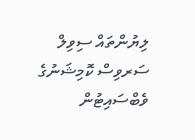ލިޔުންތައް ސިވިލް ސަރވިސް ކޮމިޝަނުގެ ވެބްސައިޓުން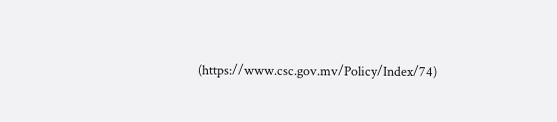(https://www.csc.gov.mv/Policy/Index/74)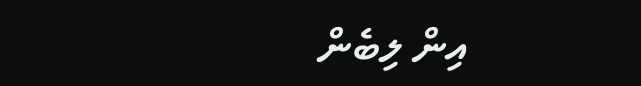އިން ލިބެން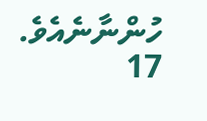ހުންނާނެއެވެ.
17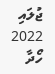ޖުލައި 2022
ހޯދާ